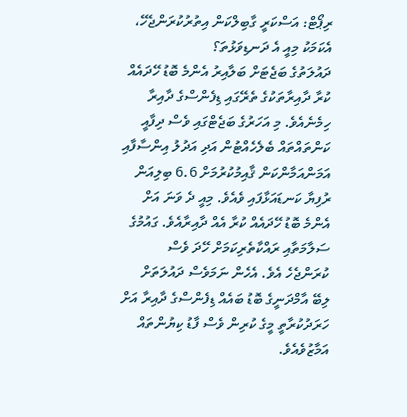ރިޕޯޓް: އަސްކަރީ ގާބިލްކަން އިތުރުކުރަންޖެހޭ، އެކަމަކު މިއީ އެ ދަނޑިވަޅުތަ؟
ދައުލަތުގެ ބަޖެޓަށް ބަލާއިރު އެންމެ ބޮޑު ހޭދައެއް ކުރާ ދާއިރާތަކުގެ ތެރޭގައި ޑިފެންސްގެ ދާއިރާ ހިމެނެއެވެ. މި އަހަރުގެ ބަޖެޓްގައި ވެސް ދިފާއީ ކަންތައްތައް ބެލެހެއްޓުން އަދި އަދުލު އިންސާފާއި އަމަންއަމާންކަން ޤާއިމުކުރުމަށް 6.6 ބިލިއަން ރުފިޔާ ކަނޑައަޅާފައި ވެއެވެ. މިއީ ދެ ވަނަ އަށް އެންމެ ބޮޑު ހޭދައެއް ކުރާ އެއް ދާއިރާއެވެ. ގައުމުގެ ސަލާމަތާއި ރައްކާތެރިކަމަށް ހޭދަ ވެސް ކުރަންޖެހެ އެވެ. އެހެން ނަމަވެސް ދައުލަތަށް ލިބޭ އާމްދަނީގެ ބޮޑު ބައެއް ޑިފެންސްގެ ދާއިރާ އަށް ހަރަދުކުރާތީ މީގެ ކުރިން ވެސް ފާޑު ކިޔުންތައް އަމާޒުވެއެވެ.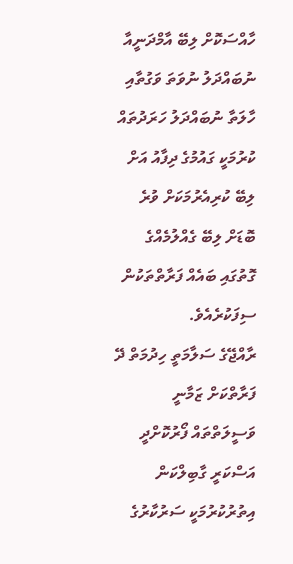ހާއްސަކޮށް ލިބޭ އާމްދަނީއާ ނުބައްދަލު ނުވަތަ ވަގުތާއި ހާލަތާ ނުބައްދަލު ހަރަދުތައް ކުރުމަކީ ގައުމުގެ ދިފާއު އަށް ލިބޭ ކުރިއެރުމަކަށް ވުރެ ބޮޑަށް ލިބޭ ގެއްލުމެއްގެ ގޮތުގައި ބައެއް ފަރާތްތަކުން ސިފަކުރެއެވެ.
ރާއްޖޭގެ ސަލާމަތީ ހިދުމަތް ދޭ ފަރާތްކަށް ޒަމާނީ ވަސީލަތްތައް ފޯރުކޮށްދީ އަސްކަރީ ގާބިލްކަން އިތުރުކުރުމަކީ ސަރުކާރުގެ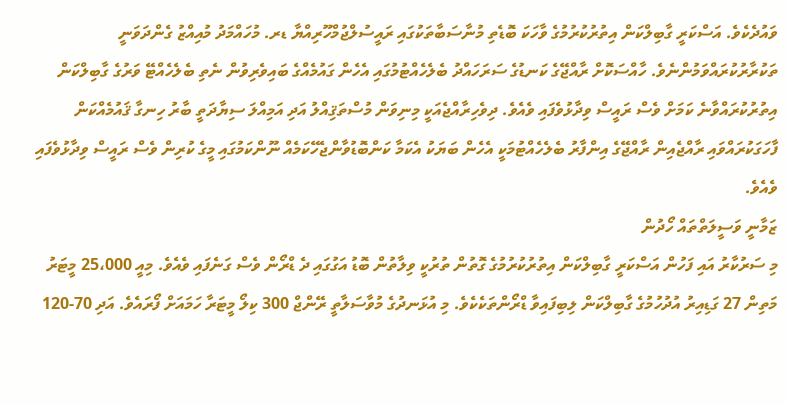ވައުދެކެވެ. އަސްކަރީ ގާބިލްކަން އިތުރުކުރުމުގެ ވާހަކަ ބޮޑެތި މުނާސަބާތަކުގައި ރައީސުލްޖުމްހޫރިއްޔާ ޑރ. މުހައްމަދު މުއިއްޒު ގެންދަވަނީ ތަކުރާރުކުރައްވަމުންނެވެ. ހާއްސަކޮށް ރާއްޖޭގެ ކަނޑުގެ ސަރަހައްދު ބެލެހެއްޓުމުގައި އެހެން ގައުމެއްގެ ބައިވެރިވުން ނެތި ބެލެހެއްޓޭ ވަރުގެ ގާބިލްކަން އިތުރުކުރައްވާނެ ކަމަށް ވެސް ރައީސް ވިދާޅުވެފައި ވެއެވެ. ދިވެހިރާއްޖެއަކީ މިނިވަން މުސްތަޤިއްލު އަދި އަމިއްލަ ސިޔާދަތީ ބާރު ހިނގާ ޤައުމެއްކަން ފާހަގަކުރައްވައި ރާއްޖެއިން ރާއްޖޭގެ އިންފާރު ބެލެހެއްޓުމަކީ އެހެން ބަޔަކު އެކަމާ ކަންބޮޑުވާންޖެހޭކަމެއް ނޫންކަމުގައި މީގެ ކުރިން ވެސް ރައީސް ވިދާޅުވެފައި ވެއެވެ.
ޒަމާނީ ވަސީލަތްތައް ހޯދުން
މި ސަރުކާރު އައި ފަހުން އަސްކަރީ ގާބިލްކަން އިތުރުކުރުމުގެ ގޮތުން ތުރުކީ ވިލާތުން ބޮޑު އަގުގައި ދެ ޑްރޯން ވެސް ގަނެފައި ވެއެވެ. މިއީ 25،000 މީޓަރު މަތިން 27 ގަޑިއިރު އުދުހުމުގެ ގާބިލްކަން ލިބިފައިވާ ޑްރޯންތަކެކެވެ. މި އުޅަނދުގެ މުވާސަލާތީ ރޭންޖް 300 ކިލޯ މީޓަރާ ހަމައަށް ފޯރައެވެ. އަދި 70-120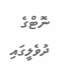ނޮޓްގެ ދުވެލީގައި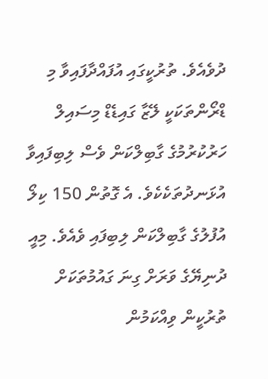ދުވެއެވެ. ތުރުކީގައި އުފައްދާފައިވާ މި ޑްރޯންތަކަކީ ލޭޒާ ގައިޑެޑް މިސައިލް ހަރުކުރުމުގެ ގާބިލްކަން ވެސް ލިބިފައިވާ އުޅަނދުތަކެކެވެ. އެ ގޮތުން 150 ކިލޯ އުފުލުގެ ގާބިލްކަން ލިބިފައި ވެއެވެ. މިއީ ދުނިޔޭގެ ވަރަށް ގިނަ ގައުމުތަކަށް ތުރުކީން ވިއްކަމުން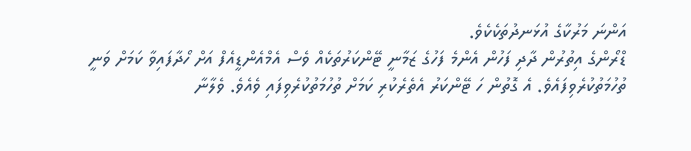އަންނަ މަރުކާގެ އުޅަނދުތަކެކެވެ.
ޑްރޯންގެ އިތުރުން ދާދި ފަހުން އެންމެ ފަހުގެ ޒަމާނީ ޓޭންކަރުތަކެއް ވެސް އެމްއެންޑީއެފް އަށް ހޯދާފައިވާ ކަމަށް ވަނީ ތުހުމަތުކުރެވިފައެވެ. އެ ގޮތުން ހަ ޓޭންކަރު އެތެރެކުރި ކަމަށް ތުހުމަތުކުރެވިފައި ވެއެވެ. ވެލާނާ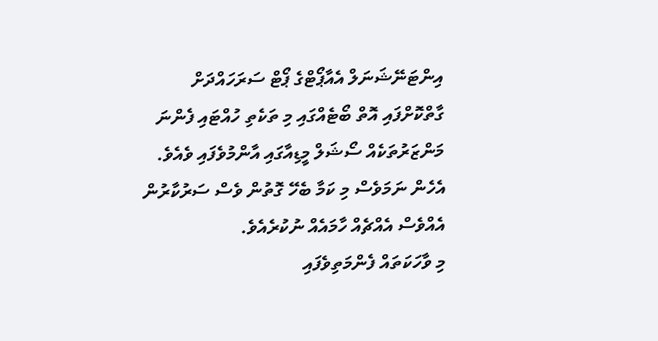އިންޓަނޭޝަނަލް އެއާޕޯޓްގެ ޕޯޓް ސަރަހައްދަށް ގާތްކޮށްފައި އޮތް ބޯޓެއްގައި މި ތަކެތި ހުއްޓައި ފެންނަ މަންޒަރުތަކެއް ސޯޝަލް މީޑިއާގައި އާންމުވެފައި ވެއެވެ. އެހެން ނަމަވެސް މި ކަމާ ބެހޭ ގޮތުން ވެސް ސަރުކާރުން އެއްވެސް އެއްޗެއް ހާމައެއް ނުކުރެއެވެ.
މި ވާހަކަތައް ފެންމަތިވެފައި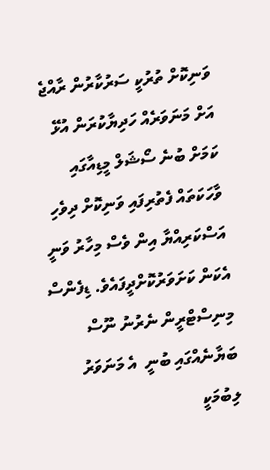ވަނިކޮށް ތުރުކީ ސަރުކާރުން ރާއްޖެ އަށް މަނަވަރެއް ހަދިޔާކުރަން އުޅޭ ކަމަށް ބުނެ ސޯޝަލް މީޑިއާގައި ވާހަކަތައް ފެތުރިފައި ވަނިކޮށް ދިވެހި އަސްކަރިއްޔާ އިން ވެސް މިހާރު ވަނީ އެކަން ކަށަވަރުކޮށްދީފައެވެ. ޑިފެންސް މިނިސްޓްރީން ނެރުނު ނޫސް ބަޔާނެއްގައި ބުނީ  އެ މަނަވަރު ލިބުމަކީ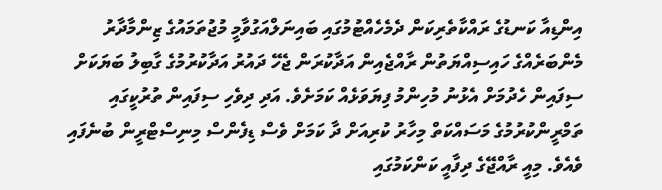އިންޑިއާ ކަނޑުގެ ރައްކާތެރިކަން ދެމެހެއްޓުމުގައި ބައިނަލްއަގުވާމީ މުޖުތަމައުގެ ޒިންމާދާރު މެންބަރެއްގެ ހައިސިއްޔަތުން ރާއްޖެއިން އަދާކުރަން ޖެހޭ ދައުރު އަދާކުރުމުގެ ގާބިލު ބަޔަކަށް ސިފައިން ހެދުމަށް އެޅުނު މުހިންމު ފިޔަވަޅެއް ކަމަށެވެ. އަދި ދިވެހި ސިފައިން ތުރުކީގައި ތަމްރީންކުރުމުގެ މަސައްކަތް މިހާރު ކުރިއަށް ދާ ކަމަށް ވެސް ޑިފެންސް މިނިސްޓްރީން ބުނެފައި ވެއެވެ. މިއީ ރާއްޖޭގެ ދިފާއީ ކަންކަމުގައި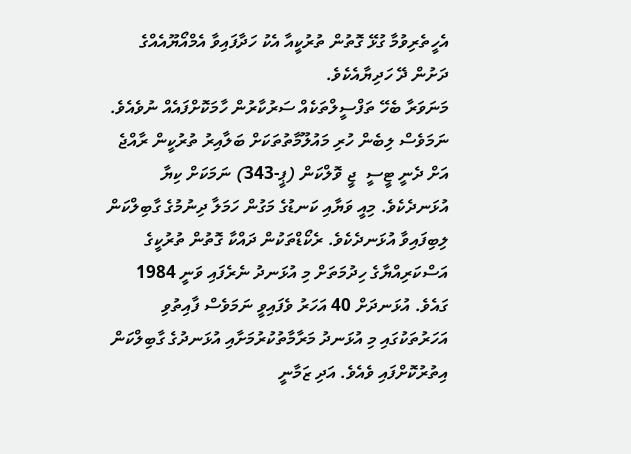އެހީތެރިވުމާ ގުޅޭ ގޮތުން ތުރުކީއާ އެކު ހަދާފައިވާ އެމްއޯޔޫއެއްގެ ދަށުން ދޭ ހަދިޔާއެކެވެ.
މަނަވަރާ ބެހޭ ތަފްސީލްތަކެއް ސަރުކާރުން ހާމަކޮށްފައެއް ނުވެއެވެ. ނަމަވެސް ލިބެން ހުރި މައުލޫމާތުތަކަށް ބަލާއިރު ތުރުކީން ރާއްޖެ އަށް ދެނީ ޓީސީ  ޖީ ވޮލްކަން (ޕީ-343) ނަމަކަށް ކިޔާ އުޅަނދެކެވެ. މިއީ ވަޔާއި ކަނޑުގެ މަގުން ހަމަލާ ދިނުމުގެ ގާބިލްކަން ލިބިފައިވާ އުޅަނދެކެވެ. ރެކޯޑްތަކުން ދައްކާ ގޮތުން ތުރުކީގެ އަސްކަރިއްޔާގެ ހިދުމަތަށް މި އުޅަނދު ނެރެފައި ވަނީ 1984 ގައެވެ. އުޅަނދަށް 40 އަހަރު ވެފައިވީ ނަމަވެސް ފާއިތުވި އަހަރުތަކުގައި މި އުޅަނދު މަރާމާތުކުރުމަށާއި އުޅަނދުގެ ގާބިލްކަން އިތުރުކޮށްފައި ވެއެވެ. އަދި ޒަމާނީ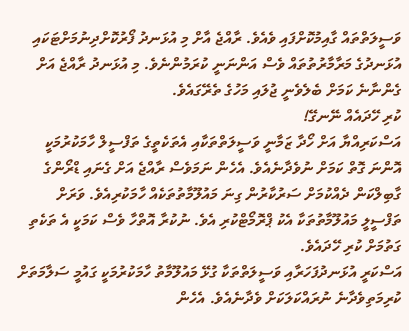ވަސީލަތްތައް ގާއިމުކޮށްފައި ވެއެވެ. ރާއްޖެ އާށް މި އުޅަނދު ފޯރުކޮށްދިނުމަށްޓަކައި އުޅަނދުގެ މަރާމާރުތުތައް ވެސް އަންނަނީ ކުރަމުންނެވެ. މި އުޅަނދު ރާއްޖެ އަށް ގެންނާނެ ކަމަށް ބެލެވެނީ ޖުލައި މަހުގެ ތެރޭގައެވެ.
ކުރި ހޭދައެއް ނޭނގޭ!
އަސްކަރިއްޔާ އަށް ހޯދާ ޒަމާނީ ވަސީލަތްތަކާއި އެތަކެތީގެ ތަފްސީލް ހާމަކުރުމަކީ އޮންނަ ގޮތް ކަމަށް ނުވެދާނެއެވެ. އެހެން ނަމަވެސް ރާއްޖެ އަށް ގެނައި ޑްރޯންގެ ގާބިލްކަން ދެއްކުމަށް ސަރުކާރުން ގިނަ މައުލޫމާތުތަކެއް ހާމަކުރިއެވެ. ވަރަށް ތަފްސީލީ މައުލޫމާތުތަކާ އެކު ޕްރޮމޯޓްކުރި އެވެ. ނުކުރާ އޮތްހާ ވެސް ކަމަކީ އެ ތަކެތި ގަތުމަށް ކުރި ހޭދައެވެ.
އަސްކަރީ އުޅަނދުފަހަރާއި ވަސީލަތްތަކާ ގުޅޭ މައުލޫމާތު ހާމަކުރުމަކީ ގައުމީ ސަލާމަތަށް ކުރިމަތިވެދާނެ ނުރައްކަލަކަށް ވެދާނެއެވެ. އެހެން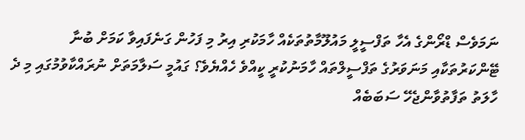ނަމަވެސް ޑްރޯންގެ އެހާ ތަފްސީލީ މައުލޫމާތުތަކެއް ހާމަކުރި އިރު މި ފަހުން ގަނެފައިވާ ކަމަށް ބުނާ ޓޭންކަރުތަކާއި މަނަވަރުގެ ތަފްސީލްތައް ހާމަނުކުރީ ކީއްވެ ހެއްޔެވެ؟ ގައުމީ ސަލާމަތަށް ނުރައްކާވުމުގައި މި ދެ ހާލަތު ތަފާތުވާންޖެހޭ ސަބަބެއް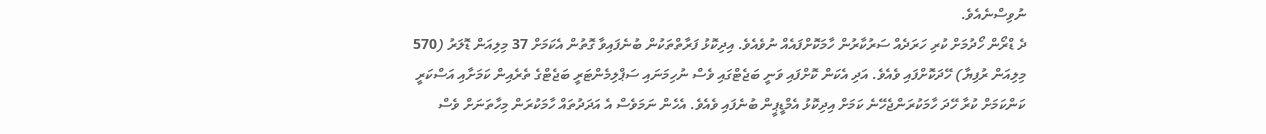ނުވިސްނެއެވެ.
ދެ ޑްރޯން ހޯދުމަށް ކުރި ހަރަދެއް ސަރުކާރުން ހާމަކޮށްފައެއް ނުވެއެވެ. އިދިކޮޅު ފަރާތްތަކުން ބުނެފައިވާ ގޮތުން އެކަމަށް 37 މިލިއަން ޑޮލަރު (570 މިލިއަން ރުފިޔާ) ހޭދަކޮށްފައި ވެއެވެ. އަދި އެކަން ކޮށްފައި ވަނީ ބަޖެޓްގައި ވެސް ނުހިމަނައި ސަޕްލިމެންޓަރީ ބަޖެޓްގެ ތެރެއިން ކަމަށާއި އަސްކަރީ ކަންކަމަށް ކުރާ ހޭދަ ހާމަކުރަންޖެހޭނެ ކަމަށް އިދިކޮޅު އެމްޑީޕީން ބުނެފައި ވެއެވެ. އެހެން ނަމަވެސް އެ އަދަދުތައް ހާމަކުރަން މިހާތަނަށް ވެސް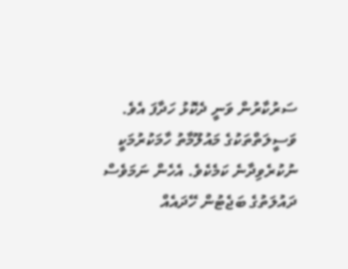ސަރުކާރުން ވަނީ ދެކޮޅު ހަދާފަ އެވެ.
ވަސީލަތްތަކުގެ މައުލޫމާތު ހާމަކުރުމަކީ ނުކުރެވިދާނެ ކަމެކެވެ. އެހެން ނަމަވެސް ދައުލަތުގެ ބަޖެޓުން ހޭދައެއް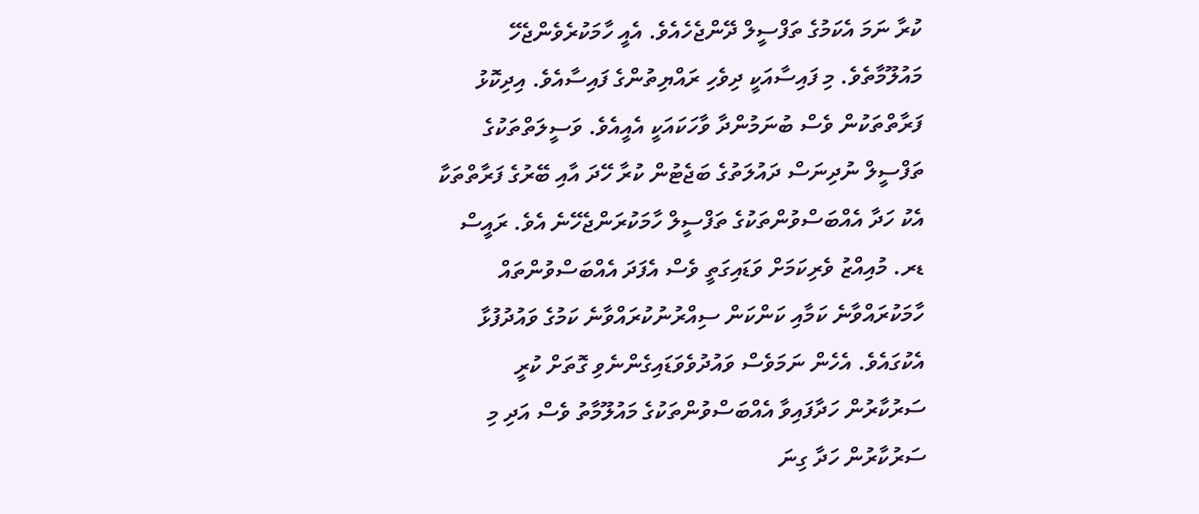ކުރާ ނަމަ އެކަމުގެ ތަފްސީލް ދޭންޖެހެއެވެ. އެއީ ހާމަކުރެވެންޖެހޭ މައުލޫމާތެވެ. މި ފައިސާއަކީ ދިވެހި ރައްޔިތުންގެ ފައިސާއެވެ. އިދިކޮޅު ފަރާތްތަކުން ވެސް ބުނަމުންދާ ވާހަކައަކީ އެއީއެވެ. ވަސީލަތްތަކުގެ ތަފްސީލް ނުދިނަސް ދައުލަތުގެ ބަޖެޓުން ކުރާ ހޭދަ އާއި ބޭރުގެ ފަރާތްތަކާ އެކު ހަދާ އެއްބަސްވުންތަކުގެ ތަފްސީލް ހާމަކުރަންޖެހޭނެ އެވެ. ރައީސް ޑރ. މުއިއްޒު ވެރިކަމަށް ވަޑައިގަތީ ވެސް އެފަދަ އެއްބަސްވުންތައް ހާމަކުރައްވާނެ ކަމާއި ކަންކަން ސިއްރުނުކުރައްވާނެ ކަމުގެ ވައުދުފުޅާ އެކުގައެވެ. އެހެން ނަމަވެސް ވައުދުވެވަޑައިގެންނެވި ގޮތަށް ކުރީ ސަރުކާރުން ހަދާފައިވާ އެއްބަސްވުންތަކުގެ މައުލޫމާތު ވެސް އަދި މި ސަރުކާރުން ހަދާ ގިނަ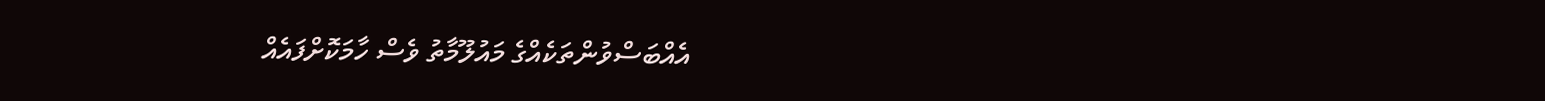އެއްބަސްވުންތަކެއްގެ މައުލޫމާތު ވެސް ހާމަކޮށްފައެއް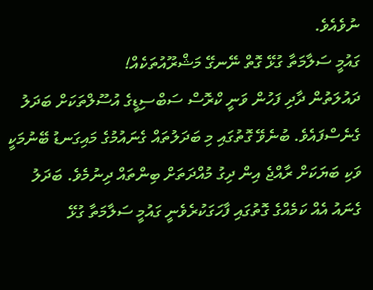ނުވެއެވެ.
ގައުމީ ސަލާމަތާ ގުޅޭ ގޮތް ނޭނގޭ މަޝްރޫއުތަކެއް!
ދައުލަތުން ދާދި ފަހުން ވަނީ ކްރޮސް ސަބްސިޑީގެ އުސޫލްތަކަށް ބަދަލު ގެނެސްފައެވެ. ބުނެވޭ ގޮތުގައި މި ބަދަލުތައް ގެނައުމުގެ މައިގަނޑު ބޭނުމަކީ ވަކި ބަޔަކަށް ރާއްޖެ އިން ދިގު މުއްދަތަށް ބިންތައް ދިނުމެވެ. ބަދަލު ގެނައު އެއް ކަމެއްގެ ގޮތުގައި ފާހަގަކުރެވެނީ ގައުމީ ސަލާމަތާ ގުޅޭ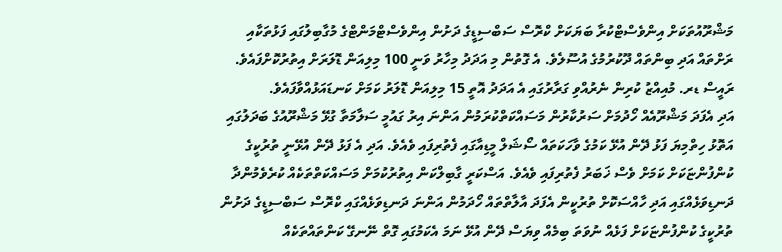މަޝްރޫއުތަކަށް އިންވެސްޓްކުރާ ބަޔަކަށް ކްރޮސް ސަބްސިޑީގެ ދަށުން އިންވެސްޓްމަންޓްގެ މުގާބިލުގައި ފަޅުތަކާއި ރަށްތައް އަދި ބިންތައް ދޫކުރުމުގެ އުސޫލެވެ. އެ ގޮތުން މި އަދަދު މިހާރު ވަނީ 100 މިލިއަން ޑޮލަރަށް އިތުރުކޮށްފައެވެ. ރައީސް ޑރ. މުއިއްޒު ކުރިން ނެރުއްވި ގަރާރުގައި އެ އަދަދު އޮތީ 15 މިލިއަން ޑޮލަރު ކަމަށް ކަނޑައަޅުއްވާފައެވެ.
އަދި އެފަދަ މަޝްރޫއެއް ހޯދުމަށް ސަރުކާރުން މަސައްކަތްކުރަމުން އަންނަ އިރު ގައުމީ ސަލާމަތާ ގުޅޭ މަޝްރޫއުގެ ބަދަލުގައި އަތޮޅު ހިތްމިޔަ ފަޅު ދޭން އުޅޭ ކަމުގެ ވާހަކަތައް ސޯޝަލް މީޑިއާގައި ފެތުރިފައި ވެއެވެ. އަދި އެ ފަޅު ދޭން އުޅޭނީ ތުރުކީގެ ކުންފުންޏަކަށް ކަމަށް ވެސް ޚަބަރު ފެތުރިފައި ވެއެވެ. އަސްކަރީ ގާބިލްކަން އިތުރުކުމަށް މަސައްކަތްތަކެއް ކުރެވެމުންދާ ދަނޑިވަޅެއްގައި އަދި ހާއްސަކޮށް ތުރުކީން އެފަދަ އާލާތްތައް ހޯދަމުން އަންނަ ދަނޑިވަޅެއްގައި ކްރޮސް ސަބްސިޑީގެ ދަށުން ތުރުކީގެ ކުންފުންޏަކަށް ފަޅެއް ނުވަތަ ބިމެއް ވިޔަސް ދޭން އުޅޭ ނަމަ އެކަމުގައި ގޮތް ނޭނގޭ ކަންތައްތަކެއް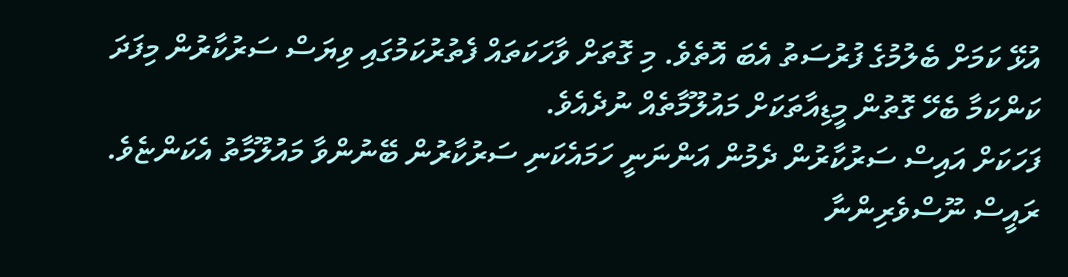އުޅޭ ކަމަށް ބެލުމުގެ ފުރުސަތު އެބަ އޮތެވެ. މި ގޮތަށް ވާހަކަތައް ފެތުރުކަމުގައި ވިޔަސް ސަރުކާރުން މިފަދަ ކަންކަމާ ބެހޭ ގޮތުން މީޑިއާތަކަށް މައުލޫމާތެއް ނުދެއެވެ.
ފަހަކަށް އައިސް ސަރުކާރުން ދެމުން އަންނަނީ ހަމައެކަނި ސަރުކާރުން ބޭނުންވާ މައުލޫމާތު އެކަންޏެވެ. ރައީސް ނޫސްވެރިންނާ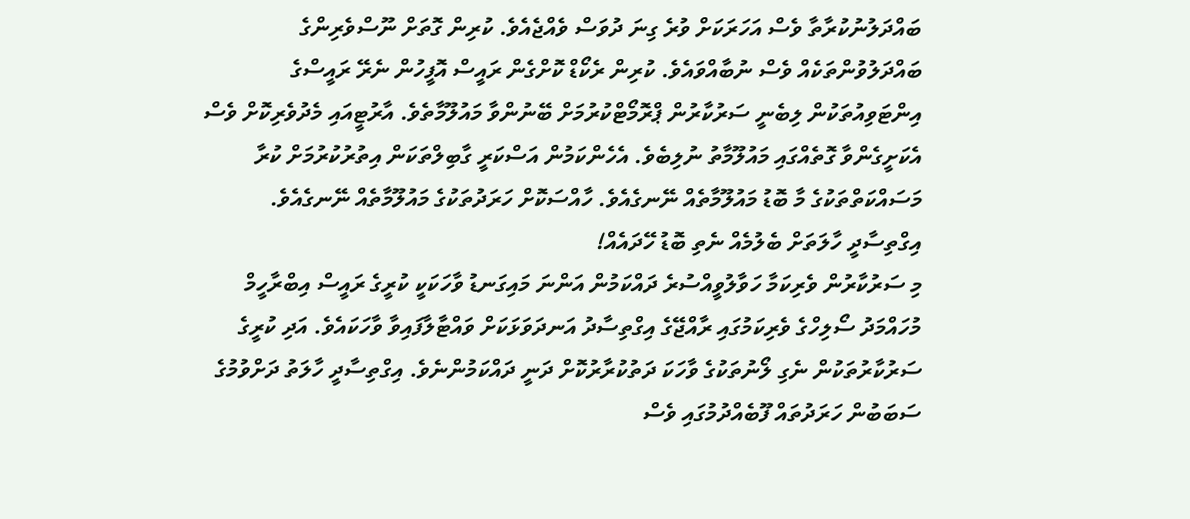ބައްދަލުނުކުރާތާ ވެސް އަހަރަކަށް ވުރެ ގިނަ ދުވަސް ވެއްޖެއެވެ. ކުރިން ގޮތަށް ނޫސްވެރިންގެ ބައްދަލުވުންތަކެއް ވެސް ނުބާއްވައެވެ. ކުރިން ރެކޯޑް ކޮށްގެން ރައީސް އޮފީހުން ނެރޭ ރައީސްގެ އިންޓަވިއުތަކުން ލިބެނީ ސަރުކާރުން ޕްރޮމޯޓްކުރުމަށް ބޭނުންވާ މައުލޫމާތެވެ. އާރުޓީއައި މެދުވެރިކޮށް ވެސް އެކަށީގެންވާ ގޮތެއްގައި މައުލޫމާތު ނުލިބެވެ. އެހެންކަމުން އަސްކަރީ ގާބިލްތަކަން އިތުރުކުރުމަށް ކުރާ މަސައްކަތްތަކުގެ މާ ބޮޑު މައުލޫމާތެއް ނޭނގެއެވެ. ހާއްސަކޮށް ހަރަދުތަކުގެ މައުލޫމާތެއް ނޭނގެއެވެ.
އިގްތިސާދީ ހާލަތަށް ބެލުމެއް ނެތި ބޮޑު ހޭދައެއް!
މި ސަރުކާރުން ވެރިކަމާ ހަވާލުވީއްސުރެ ދައްކަމުން އަންނަ މައިގަނޑު ވާހަކަކީ ކުރީގެ ރައީސް އިބްރާހީމް މުހައްމަދު ސޯލިހްގެ ވެރިކަމުގައި ރާއްޖޭގެ އިގްތިސާދު އަނދަވަޅަކަށް ވައްޓާލާފައިވާ ވާހަކައެވެ. އަދި ކުރީގެ ސަރުކާރުތަކުން ނެގި ލޯނުތަކުގެ ވާހަކަ ދަތުކުރާރުކޮށް ދަނީ ދައްކަމުންނެވެ. އިގްތިސާދީ ހާލަތު ދަށްވުމުގެ ސަބަބުން ހަރަދުތައް ފޫބެއްދުމުގައި ވެސް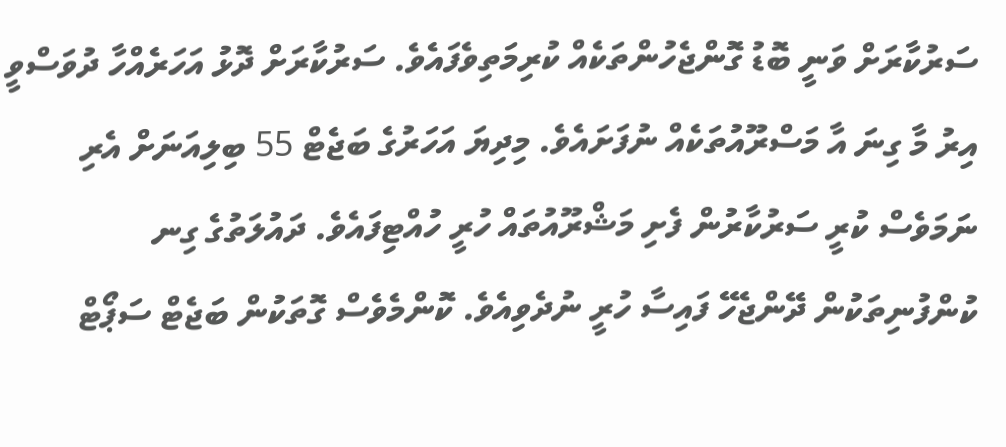ސަރުކާރަށް ވަނީ ބޮޑު ގޮންޖެހުންތަކެއް ކުރިމަތިވެފައެވެ. ސަރުކާރަށް ދޮޅު އަހަރެއްހާ ދުވަސްވީ އިރު މާ ގިނަ އާ މަސްރޫއުތަކެއް ނުފަށައެވެ. މިދިޔަ އަހަރުގެ ބަޖެޓް 55 ބިލިއަނަށް އެރި ނަމަވެސް ކުރީ ސަރުކާރުން ފެށި މަޝްރޫއުތައް ހުރީ ހުއްޓިފައެވެ. ދައުލަތުގެ ގިނ ކުންފުނިތަކުން ދޭންޖެހޭ ފައިސާ ހުރީ ނުދެވިއެވެ. ކޮންމެވެސް ގޮތަކުން ބަޖެޓް ސަޕޯޓް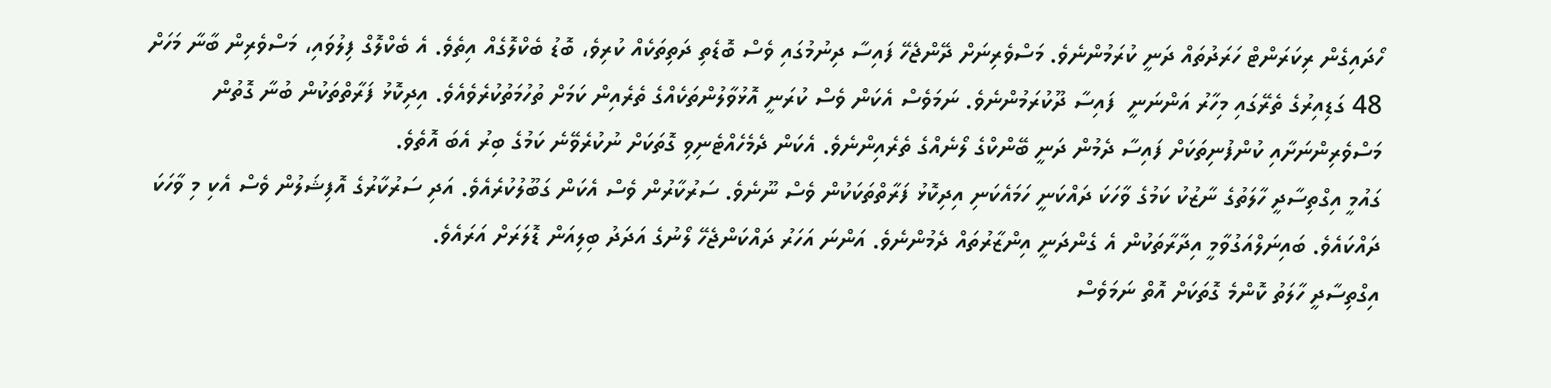ހޯދައިގެން ރިކަރަންޓް ހަރަދުތައް ދަނީ ކުރަމުންނެވެ. މަސްވެރިނަށް ދޭންޖެހޭ ފައިސާ ދިނުމުގައި ވެސް ބޮޑެތި ދަތިތަކެއް ކުރިވެ، ބޮޑު ބެކްލޮގެއް އިތެވެ. އެ ބެކްލޮގް ފިލުވައި، މަސްވެރިން ބާނާ މަހަށް 48 ގަޑިއިރުގެ ތެރޭގައި މިހާރު އަންނަނީ  ފައިސާ ދޫކުރަމުންނެވެ. ނަމަވެސް އެކަން ވެސް ކުރަނީ އޮޅުވާލުންތަކެއްގެ ތެރެއިން ކަމަށް ތުހުމަތުކުރެވެއެވެ. އިދިކޮޅު ފަރާތްތަކުން ބުނާ ގޮތުން މަސްވެރިންނަށާއި ކުންފުނިތަކަށް ފައިސާ ދެމުން ދަނީ ބޭންކްގެ ލޯނެއްގެ ތެރެއިންނެވެ. އެކަން ދެމެހެއްޓެނިވި ގޮތަކަށް ނުކުރެވޭނެ ކަމުގެ ބިރު އެބަ އޮތެވެ.
ގައުމީ އިގްތިސާދީ ހާލަތުގެ ނާޒުކު ކަމުގެ ވާހަކަ ދައްކަނީ ހަމައެކަނި އިދިކޮޅު ފަރާތްތަކަކުން ވެސް ނޫނެވެ. ސަރުކާރުން ވެސް އެކަން ގަބޫލުކުރެއެވެ. އަދި ސަރުކާރުގެ އޮފިޝަލުން ވެސް އެކި މި ވާހަކަ ދައްކައެވެ. ބައިނަލްއަގުވާމީ އިދާރާތަކުން އެ ގެންދަނީ އިންޒާރުތައް ދެމުންނެވެ. އަންނަ އަހަރު ދައްކަންޖެހޭ ލޯނުގެ އަދަދު ބިލިއަން ޑޮލަރަށް އަރައެވެ.
އިގްތިސާދީ ހާލަތު ކޮންމެ ގޮތަކަށް އޮތް ނަމަވެސް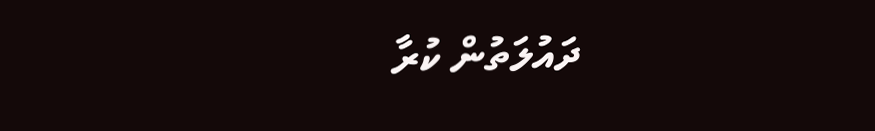ދައުލަތުން ކުރާ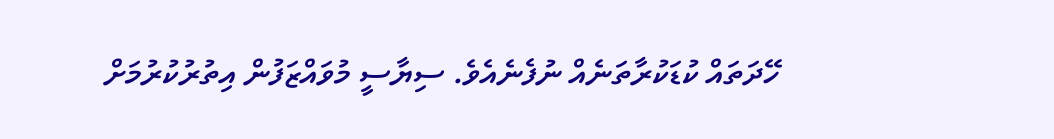ހޭދަތައް ކުޑަކުރާތަނެއް ނުފެނެއެވެ. ސިޔާސީ މުވައްޒަފުން އިތުރުކުރުމަށް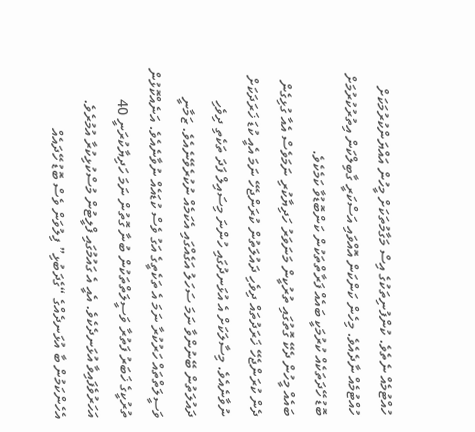ހުއްޓުމެއް ނެތެވެ. ކުންފުނިތަކުގެ އިސް މަގާމުތަކަށް މީހުން އައްޔަންކުރުމަކަށް ހުއްޓުމެއް ނާދެއެވެ. މިހެން ކަންކަން އޮއްވައި އަސްކަރީ ގާބިލްކަން އިތުރުކުރުމަށް ބޮޑު ހޭދަތަކެއް ކުރުމަކީ ބައެއް ފަރާތްތަކުން ކަންބޮޑުވާ ކަމެކެވެ.
ބައެއް މީހުން ދެކޭ ގޮތުގައި ތުރުކީން މަނަވަރު ހަދިޔާކުރި ނަމަވެސް އެއާ ގުޅިގެން ދެން ކުރަންޖެހޭ ޚަރަދުތައް ދިވެހި ދައުލަތުން ކުރަންޖެހޭ ނަމަ އެއީ ކުޑަ ޚަރަދަކަށް ނުވާނެއެވެ. މިސާލަކަށް އެ އުޅަނދުގައި ހުންނަ މިސައިލް ފަދަ ތަކެތި ދިވެހި ދައުލަތުން ބޭނުންވާ ނަމަ ސަހަލު އަގެއްގައި އެކަމެއް ނުކުރެވޭނެއެވެ. ޒަމާނީ ވަސީލަތްތައް ހަރުކުރާ ނަމަ އެ ތަކެތީގެ އަގު ވެސް ކުޑައެއް ނުވާނެއެވެ. އަނެއްކޮޅުން ތުރުކީގެ ޚަބަރު ފަތުރާ ވަސީލަތްތަކުން ބުނާ ގޮތުން ނަމަ ހަދިޔާކުރަނީ 40 އަހަރުވެފައިވާ އުޅަނދެކެވެ. އެއީ އެ ގައުމުގައި ފްލީޓުން މުސްކުޅިކުރާ އުމުރެވެ. އެހެންކަމުން ބާ އުޅަނދެއްގެ “ގެދަބުޅި” ފިލުވަން ވެސް ބޮޑު ހޭދައެއް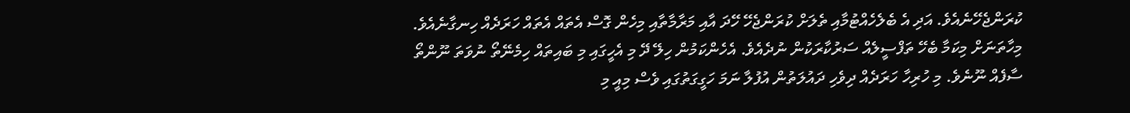ކުރަންޖެހޭނެއެވެ. އަދި އެ ބެލެހެއްޓުމާއި ތެލަށް ކުރަންޖެހޭ ހޭދަ އާއި މަރާމާތާއި މިހެން ގޮސް އެތައް އެތައް ހަރަދެއް ހިނގާނެއެވެ. މިހާތަނަށް މިކަމާ ބެހޭ ތަފްސީލެއް ސަރުކާރަކުން ނުދެއެވެ. އެހެންކަމުން ހިލޭ ދޭ މި އެހީގައި މި ބައިތައް ހިމެނޭތޯ ނުވަތަ ނޫންތޯ ސާފެއް ނޫނެވެ. މި ހުރިހާ ހަރަދެއް ދިވެހި ދައުލަތުން އުފުލާ ނަމަ ހަގީގަތުގައި ވެސް މިއީ މި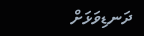ދަނޑިވަޅަށް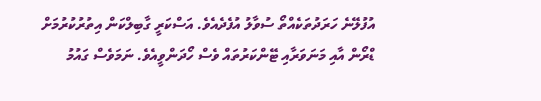އުފުލޭނެ ހަރަދުތަކެއްތޯ ސުވާލު އުފެދެއެވެ. އަސްކަރީ ގާބިލްކަން އިތުރުކުރުމަށް ޑްރޯން އާއި މަނަވަރާއި ޓޭންކަރުތައް ވެސް ހޯދަންވީއެވެ. ނަމަވެސް ގައުމު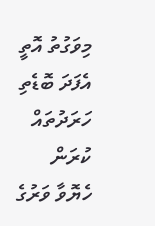މިވަގުތު އޮތީ އެފަދަ ބޮޑެތި ހަރަދުތައް ކުރަން ހެޔޮވާ ވަރުގެ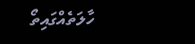ހާލަތެއްގައިތޯ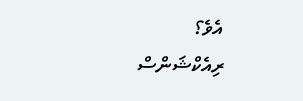އެވެ؟
ރިއެކްޝަންސް